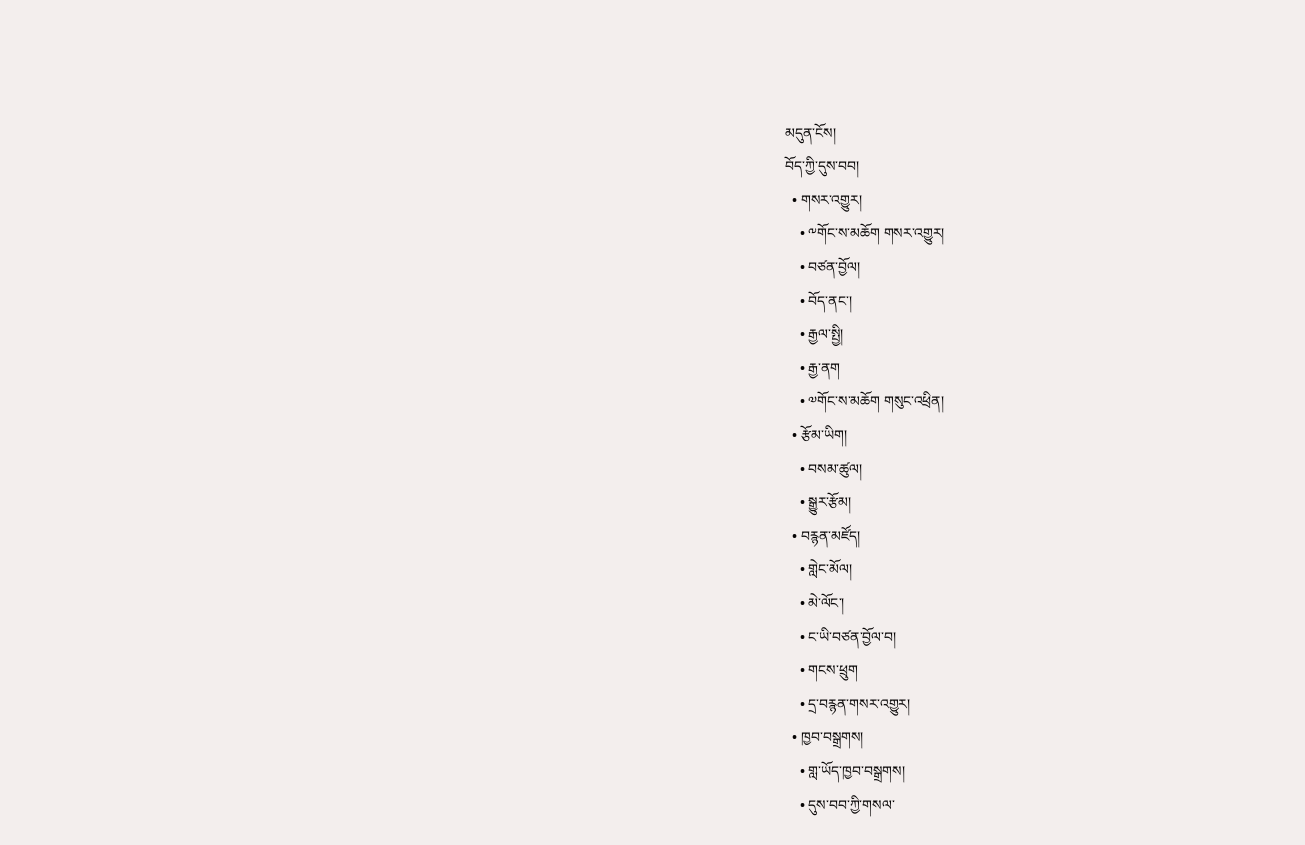མདུན་ངོས།
བོད་ཀྱི་དུས་བབ།
  • གསར་འགྱུར།
    • ༸གོང་ས་མཆོག གསར་འགྱུར།
    • བཙན་བྱོལ།
    • བོད་ནང་།
    • རྒྱལ་སྤྱི།
    • རྒྱ་ནག
    • ༧གོང་ས་མཆོག གསུང་འཕྲིན།
  • རྩོམ་ཡིག།
    • བསམ་ཚུལ།
    • སྒྱུར་རྩོམ།
  • བརྙན་མཛོད།
    • གླེང་མོལ།
    • མེ་ལོང་།
    • ང་ཡི་བཙན་བྱོལ་བ།
    • གངས་ཕྲུག
    • དྲ་བརྙན་གསར་འགྱུར།
  • ཁྱབ་བསྒྲགས།
    • གླ་ཡོད་ཁྱབ་བསྒྲགས།
    • དུས་བབ་ཀྱི་གསལ་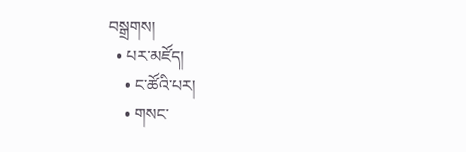བསྒྲགས།
  • པར་མཛོད།
    • ང་ཚོའི་པར།
    • གསང་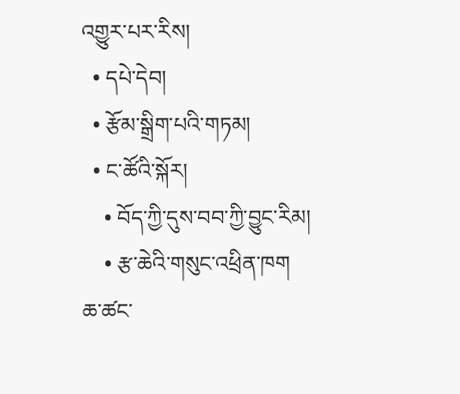འགྱུར་པར་རིས།
  • དཔེ་དེབ།
  • རྩོམ་སྒྲིག་པའི་གཏམ།
  • ང་ཚོའི་སྐོར།
    • བོད་ཀྱི་དུས་བབ་ཀྱི་བྱུང་རིམ།
    • རྩ་ཆེའི་གསུང་འཕྲིན་ཁག
ཆ་ཚང་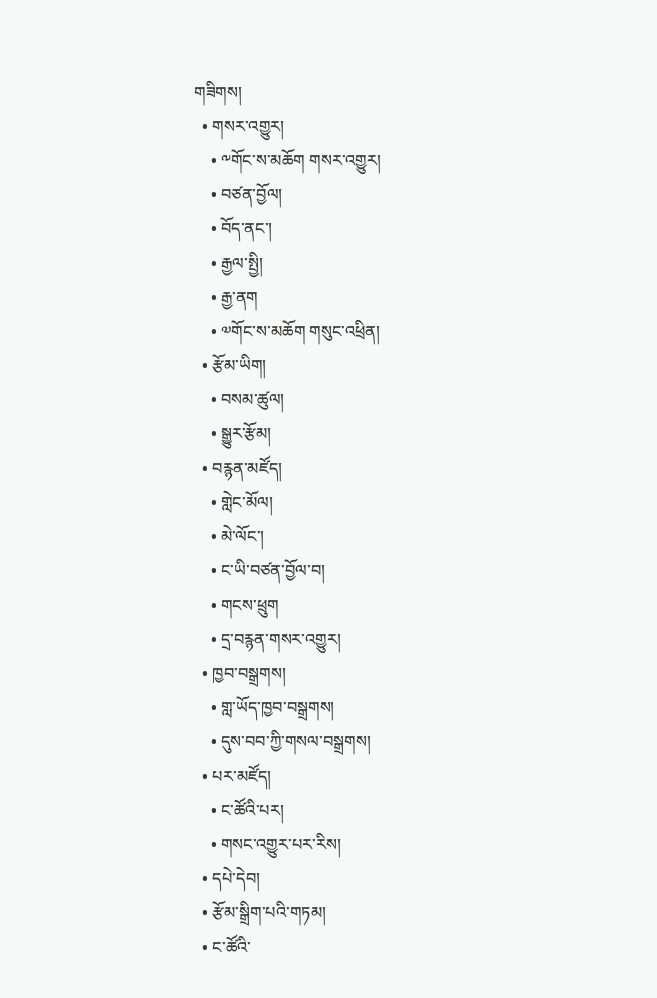གཟིགས།
  • གསར་འགྱུར།
    • ༸གོང་ས་མཆོག གསར་འགྱུར།
    • བཙན་བྱོལ།
    • བོད་ནང་།
    • རྒྱལ་སྤྱི།
    • རྒྱ་ནག
    • ༧གོང་ས་མཆོག གསུང་འཕྲིན།
  • རྩོམ་ཡིག།
    • བསམ་ཚུལ།
    • སྒྱུར་རྩོམ།
  • བརྙན་མཛོད།
    • གླེང་མོལ།
    • མེ་ལོང་།
    • ང་ཡི་བཙན་བྱོལ་བ།
    • གངས་ཕྲུག
    • དྲ་བརྙན་གསར་འགྱུར།
  • ཁྱབ་བསྒྲགས།
    • གླ་ཡོད་ཁྱབ་བསྒྲགས།
    • དུས་བབ་ཀྱི་གསལ་བསྒྲགས།
  • པར་མཛོད།
    • ང་ཚོའི་པར།
    • གསང་འགྱུར་པར་རིས།
  • དཔེ་དེབ།
  • རྩོམ་སྒྲིག་པའི་གཏམ།
  • ང་ཚོའི་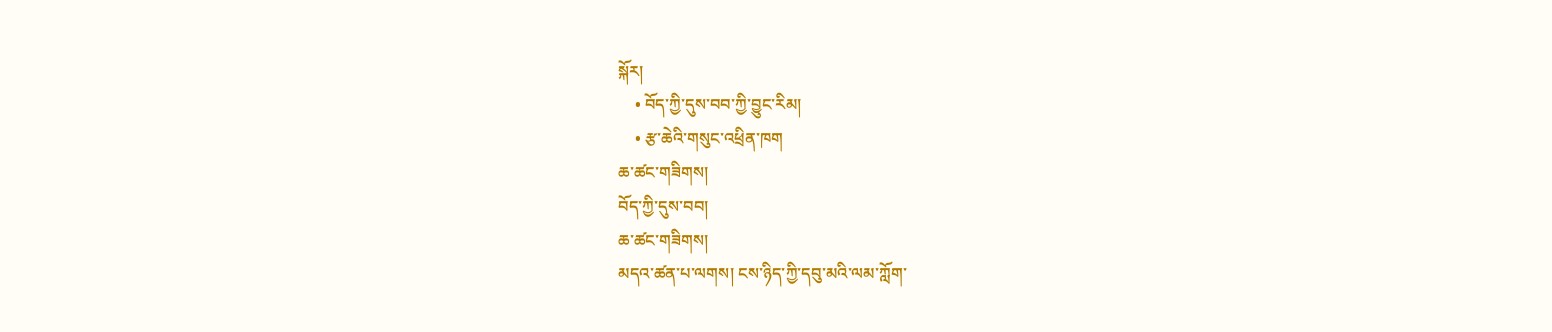སྐོར།
    • བོད་ཀྱི་དུས་བབ་ཀྱི་བྱུང་རིམ།
    • རྩ་ཆེའི་གསུང་འཕྲིན་ཁག
ཆ་ཚང་གཟིགས།
བོད་ཀྱི་དུས་བབ།
ཆ་ཚང་གཟིགས།
མདའ་ཚན་པ་ལགས། ངས་ཉིད་ཀྱི་དབུ་མའི་ལམ་ཀློག་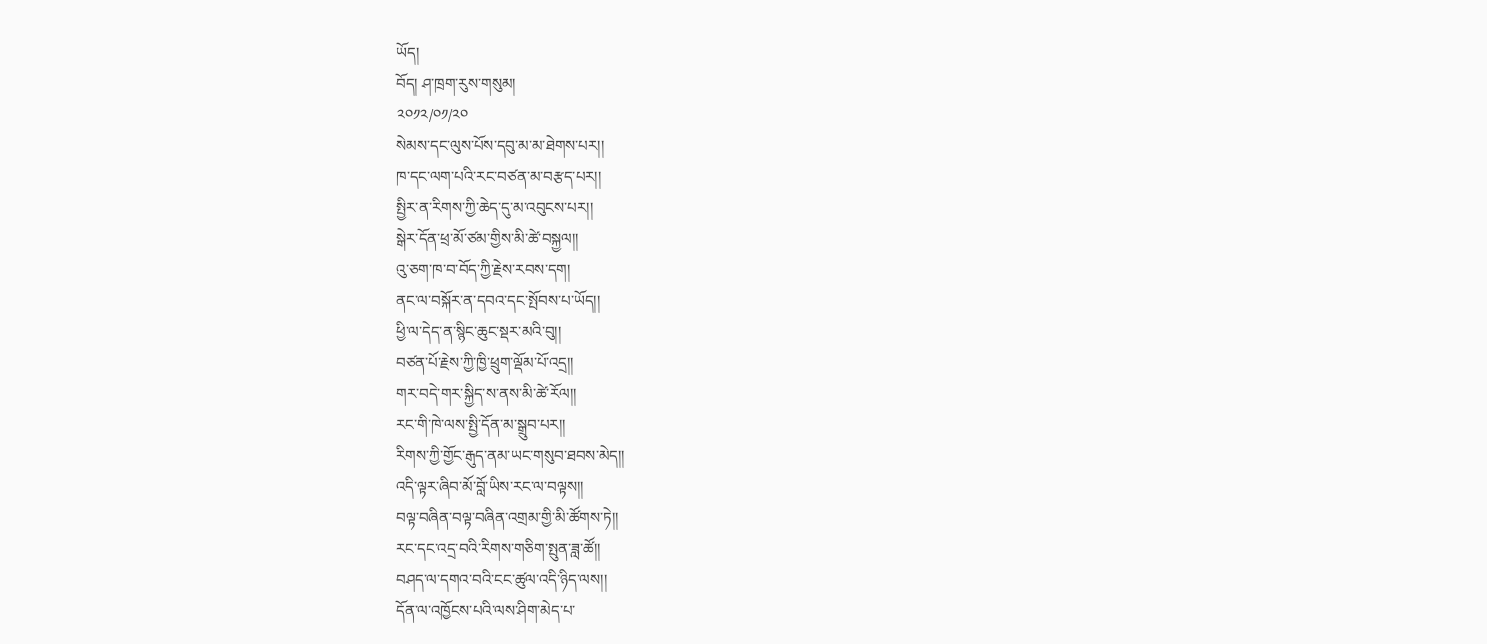ཡོད།
བོད། ཤ་ཁྲག་རུས་གསུམ།
༢༠༡༢/༠༡/༢༠
སེམས་དང་ལུས་པོས་དབུ་མ་མ་ཐེགས་པར།།
ཁ་དང་ལག་པའི་རང་བཙན་མ་བརྩད་པར།།
སྤྱིར་ན་རིགས་ཀྱི་ཆེད་དུ་མ་འབུངས་པར།།
སྒེར་དོན་ཕྲ་མོ་ཙམ་གྱིས་མི་ཚེ་བསྐྱལ།།
འུ་ཅག་ཁ་བ་བོད་ཀྱི་རྗེས་རབས་དག།
ནང་ལ་བསྐོར་ན་དབའ་དང་སྤོབས་པ་ཡོད།།
ཕྱི་ལ་དེད་ན་སྙིང་ཆུང་སྡར་མའི་བུ།།
བཙན་པོ་རྗེས་ཀྱི་ཁྱི་ཕྲུག་ལྡོམ་པོ་འདྲ།།
གར་བདེ་གར་སྐྱིད་ས་ནས་མི་ཚེ་རོལ།།
རང་གི་ཁེ་ལས་སྤྱི་དོན་མ་སྒྲུབ་པར།།
རིགས་ཀྱི་གྱོང་རྒུད་ནམ་ཡང་གསུབ་ཐབས་མེད།།
འདི་ལྟར་ཞིབ་མོ་བློ་ཡིས་རང་ལ་བལྟས།།
བལྟ་བཞིན་བལྟ་བཞིན་འགྲམ་གྱི་མི་ཚོགས་ཏེ།།
རང་དང་འདྲ་བའི་རིགས་གཅིག་སྤུན་ཟླ་ཚོ།།
བཤད་ལ་དགའ་བའི་ངང་ཚུལ་འདི་ཉིད་ལས།།
དོན་ལ་འཁྱོངས་པའི་ལས་ཤིག་མེད་པ་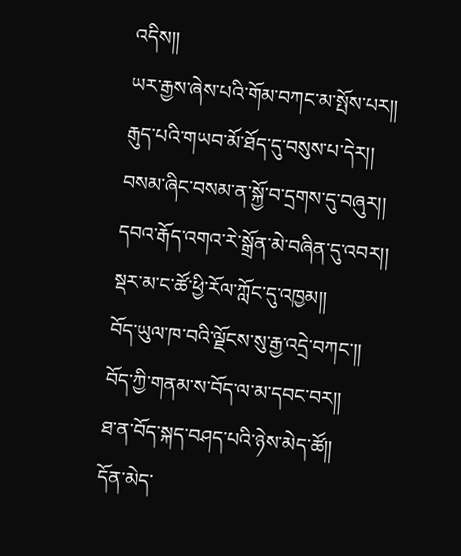འདིས།།
ཡར་རྒྱས་ཞེས་པའི་གོམ་བཀང་མ་སྤོས་པར།།
རྒུད་པའི་གཡབ་མོ་ཐོད་དུ་བསུས་པ་དེར།།
བསམ་ཞིང་བསམ་ན་སྐྱོ་བ་དྲགས་དུ་བཞུར།།
དབའ་རྒོད་འགའ་རེ་སྒྲོན་མེ་བཞིན་དུ་འབར།།
སྡར་མ་ང་ཚོ་ཕྱི་རོལ་ཀློང་དུ་འཁྱམ།།
བོད་ཡུལ་ཁ་བའི་ལྗོངས་སུ་རྒྱ་འདྲེ་བཀང་།།
བོད་ཀྱི་གནམ་ས་བོད་ལ་མ་དབང་བར།།
ཐ་ན་བོད་སྐད་བཤད་པའི་ཉེས་མེད་ཚོ།།
དོན་མེད་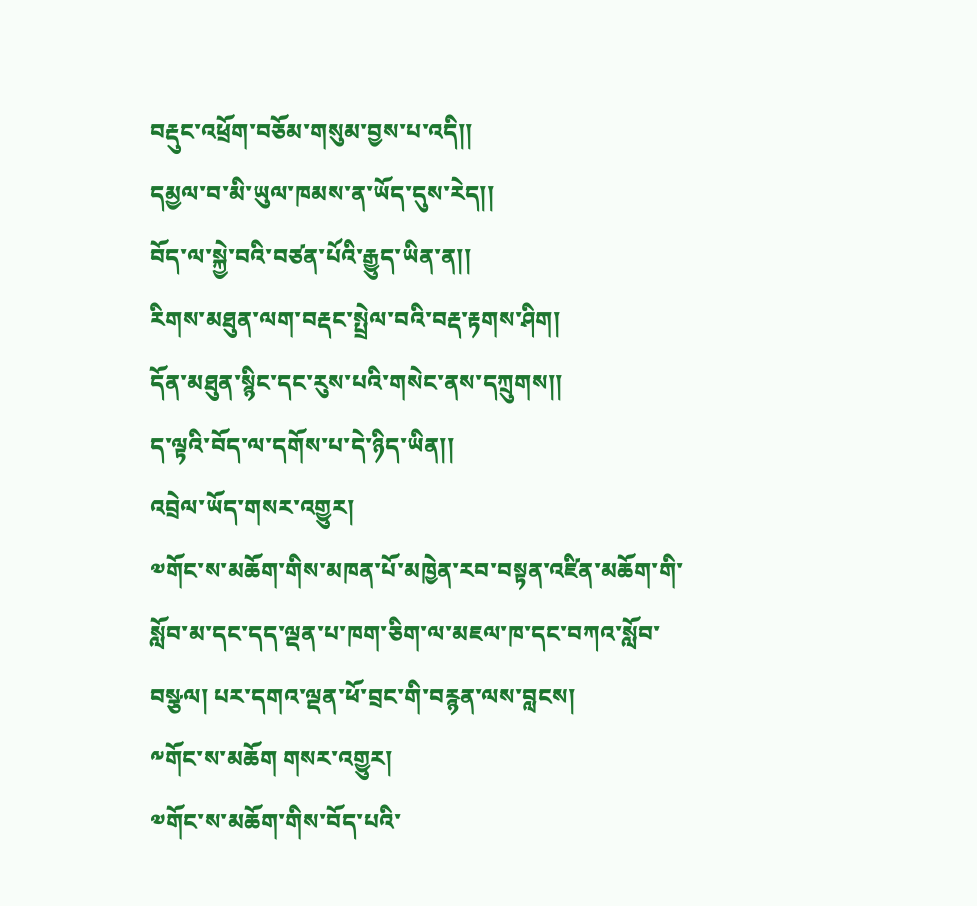བརྡུང་འཕྲོག་བཅོམ་གསུམ་བྱས་པ་འདི།།
དམྱལ་བ་མི་ཡུལ་ཁམས་ན་ཡོད་དུས་རེད།།
བོད་ལ་སྐྱེ་བའི་བཙན་པོའི་རྒྱུད་ཡིན་ན།།
རིགས་མཐུན་ལག་བརྡང་སྤྲེལ་བའི་བརྡ་རྟགས་ཤིག།
དོན་མཐུན་སྙིང་དང་རུས་པའི་གསེང་ནས་དཀྲུགས།།
ད་ལྟའི་བོད་ལ་དགོས་པ་དེ་ཉིད་ཡིན།།
འབྲེལ་ཡོད་གསར་འགྱུར།
༧གོང་ས་མཆོག་གིས་མཁན་པོ་མཁྱེན་རབ་བསྟན་འཛིན་མཆོག་གི་སློབ་མ་དང་དད་ལྡན་པ་ཁག་ཅིག་ལ་མཇལ་ཁ་དང་བཀའ་སློབ་བསྩལ། པར་དགའ་ལྡན་ཕོ་བྲང་གི་བརྙན་ལས་བླངས།
༸གོང་ས་མཆོག གསར་འགྱུར།
༧གོང་ས་མཆོག་གིས་བོད་པའི་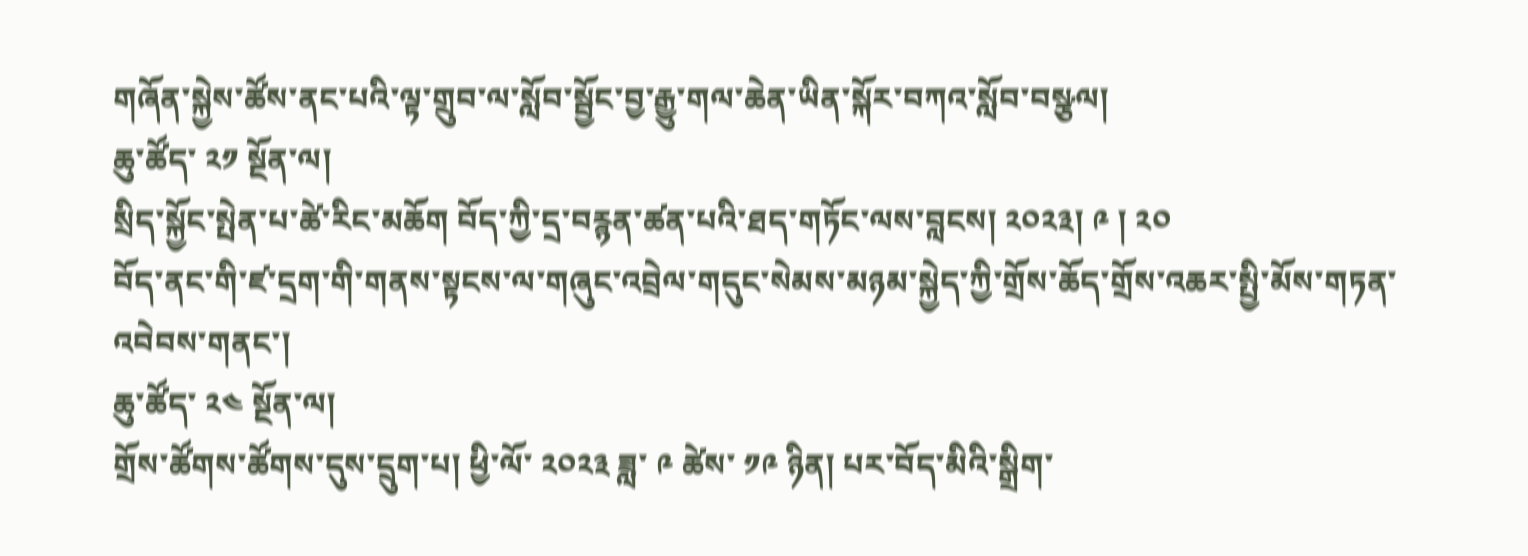གཞོན་སྐྱེས་ཚོས་ནང་པའི་ལྟ་གྲུབ་ལ་སློབ་སྦྱོང་བྱ་རྒྱུ་གལ་ཆེན་ཡིན་སྐོར་བཀའ་སློབ་བསྩལ།
ཆུ་ཚོད་ ༢༡ སྔོན་ལ།
སྲིད་སྐྱོང་སྤེན་པ་ཚེ་རིང་མཆོག བོད་ཀྱི་དྲ་བརྙན་ཚན་པའི་ཐད་གཏོང་ལས་བླངས། ༢༠༢༣། ༩ ། ༢༠
བོད་ནང་གི་ཛ་དྲག་གི་གནས་སྟངས་ལ་གཞུང་འབྲེལ་གདུང་སེམས་མཉམ་སྐྱེད་ཀྱི་གྲོས་ཆོད་གྲོས་འཆར་སྤྱི་མོས་གཏན་འབེབས་གནང་།
ཆུ་ཚོད་ ༢༤ སྔོན་ལ།
གྲོས་ཚོགས་ཚོགས་དུས་དྲུག་པ། ཕྱི་ལོ་ ༢༠༢༣ ཟླ་ ༩ ཚེས་ ༡༩ ཉིན། པར་བོད་མིའི་སྒྲིག་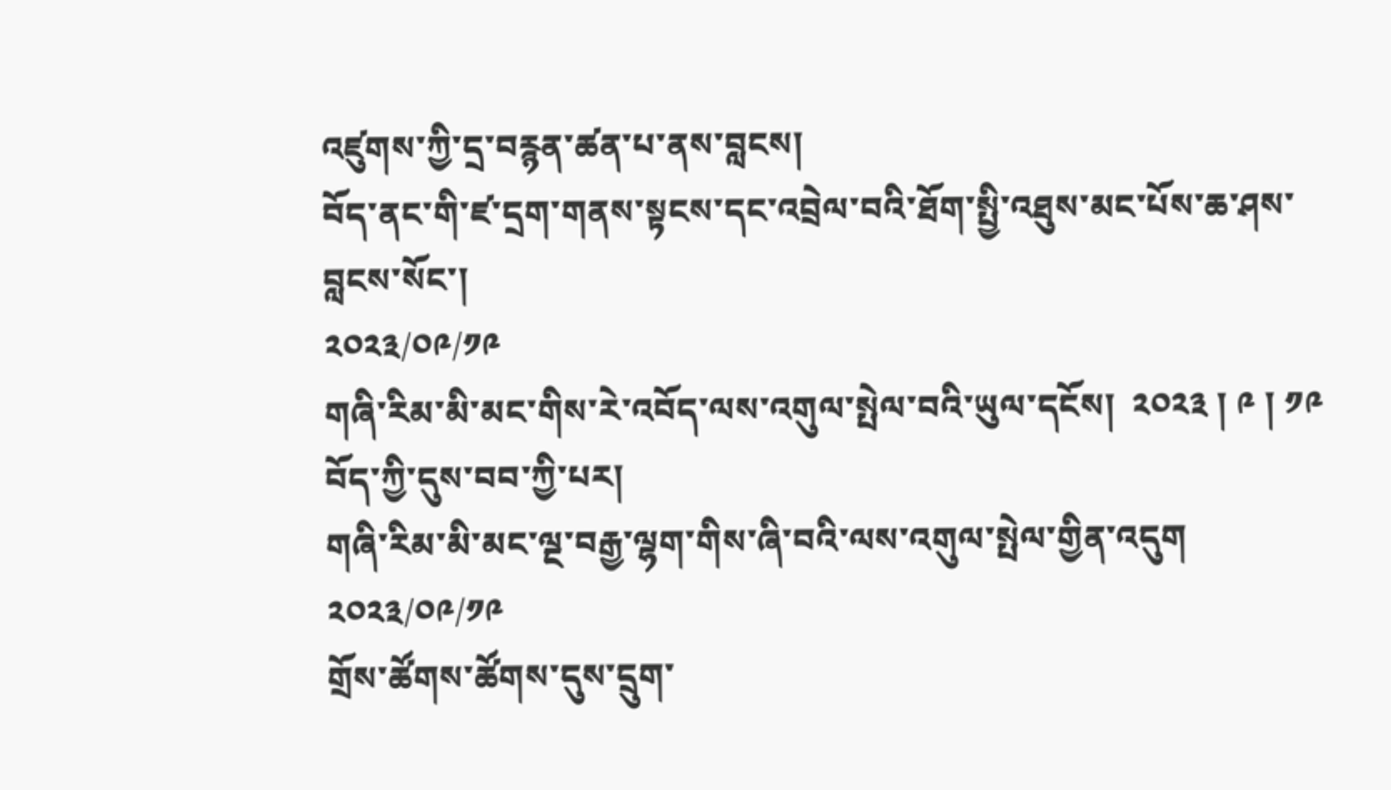འཛུགས་ཀྱི་དྲ་བརྙན་ཚན་པ་ནས་བླངས།
བོད་ནང་གི་ཛ་དྲག་གནས་སྟངས་དང་འབྲེལ་བའི་ཐོག་སྤྱི་འཐུས་མང་པོས་ཆ་ཤས་བླངས་སོང་།
༢༠༢༣/༠༩/༡༩
གཞི་རིམ་མི་མང་གིས་རེ་འབོད་ལས་འགུལ་སྤེལ་བའི་ཡུལ་དངོས།  ༢༠༢༣ ། ༩ ། ༡༩ བོད་ཀྱི་དུས་བབ་ཀྱི་པར།
གཞི་རིམ་མི་མང་ལྔ་བརྒྱ་ལྷག་གིས་ཞི་བའི་ལས་འགུལ་སྤེལ་གྱིན་འདུག
༢༠༢༣/༠༩/༡༩
གྲོས་ཚོགས་ཚོགས་དུས་དྲུག་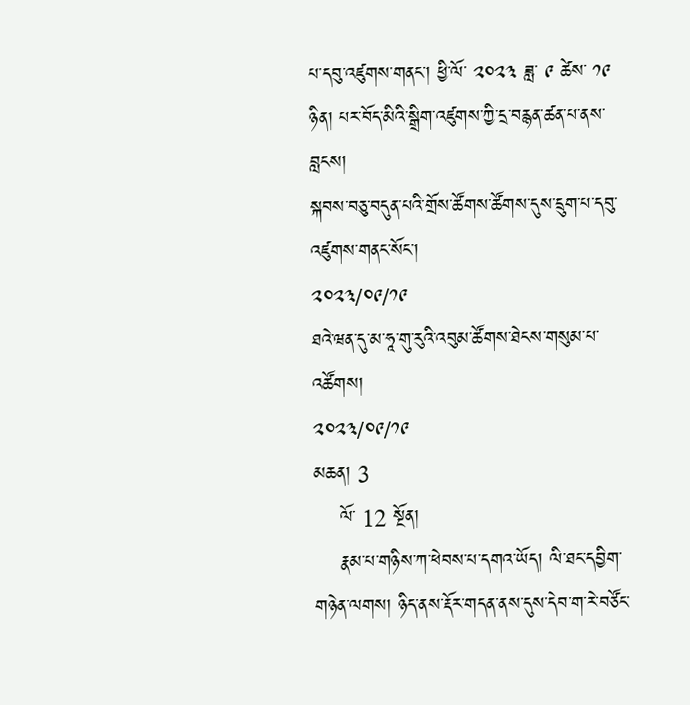པ་དབུ་འཛུགས་གནང་། ཕྱི་ལོ་ ༢༠༢༣ ཟླ་ ༩ ཚེས་ ༡༩ ཉིན། པར་བོད་མིའི་སྒྲིག་འཛུགས་ཀྱི་དྲ་བརྙན་ཚན་པ་ནས་བླངས།
སྐབས་བཅུ་བདུན་པའི་གྲོས་ཚོགས་ཚོགས་དུས་དྲུག་པ་དབུ་འཛུགས་གནང་སོང་།
༢༠༢༣/༠༩/༡༩
ཐའེ་ཝན་དུ་མ་ཧཱ་གུ་རུའི་འབུམ་ཚོགས་ཐེངས་གསུམ་པ་འཚོགས།
༢༠༢༣/༠༩/༡༩
མཆན། 3
    ལོ་ 12 སྔོན།
    རྣམ་པ་གཉིས་ཀ་ཕེབས་པ་དགའ་ཡོད། ལི་ཐང་དབྱིག་གཉེན་ལགས། ཉིད་ནས་རྡོར་གདན་ནས་དུས་དེབ་ག་རེ་བཙོང་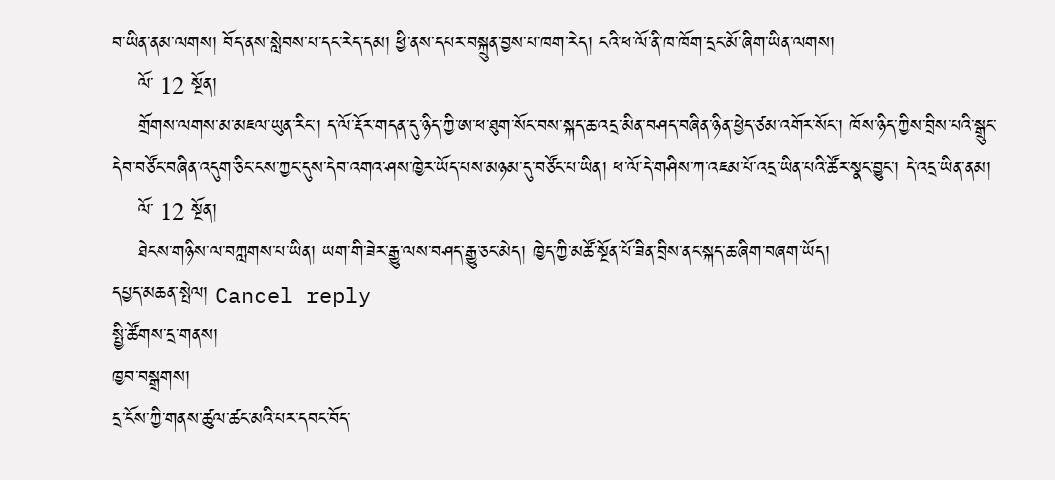བ་ཡིན་ནམ་ལགས། བོད་ནས་སླེབས་པ་དང་རེད་དམ། ཕྱི་ནས་དཔར་བསྐྲུན་བྱས་པ་ཁག་རེད། ངའི་ཕ་ལོ་ནི་ཁ་ཁོག་དྲང་མོ་ཞིག་ཡིན་ལགས།
    ལོ་ 12 སྔོན།
    གྲོགས་ལགས་མ་མཇལ་ཡུན་རིང་། ད་ལོ་རྡོར་གདན་དུ་ཉིད་ཀྱི་ཨ་ཕ་ཐུག་སོང་བས་སྐད་ཆ་འདྲ་མིན་བཤད་བཞིན་ཉིན་ཕྱེད་ཙམ་འགོར་སོང་། ཁོས་ཉིད་ཀྱིས་བྲིས་པའི་སྒྲུང་དེབ་བཙོང་བཞིན་འདུག་ཅིང་ངས་ཀྱང་དུས་དེབ་འགའ་ཤས་ཁྱེར་ཡོད་པས་མཉམ་དུ་བཙོང་པ་ཡིན། ཕ་ལོ་དེ་གཤིས་ཀ་འཇམ་པོ་འདྲ་ཡིན་པའི་ཚོར་སྣང་བྱུང་། དེ་འདྲ་ཡིན་ནམ།
    ལོ་ 12 སྔོན།
    ཐེངས་གཉིས་ལ་བཀླགས་པ་ཡིན། ཡག་གི་ཟེར་རྒྱུ་ལས་བཤད་རྒྱུ་ཅང་མེད། ཁྱེད་ཀྱི་མཚོ་སྔོན་པོ་ཟིན་བྲིས་ནང་སྐད་ཆ་ཞིག་བཞག་ཡོད།
དཔྱད་མཆན་སྤེལ། Cancel reply
སྤྱི་ཚོགས་དྲ་གནས།
ཁྱབ་བསྒྲགས།
དྲ་ངོས་ཀྱི་གནས་ཚུལ་ཚང་མའི་པར་དབང་བོད་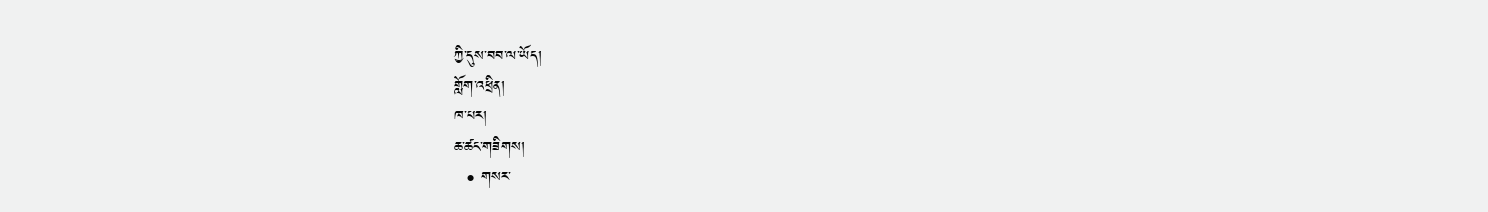ཀྱི་དུས་བབ་ལ་ཡོད།
གློག་འཕྲིན།
ཁ་པར།
ཆ་ཚང་གཟིགས།
  • གསར་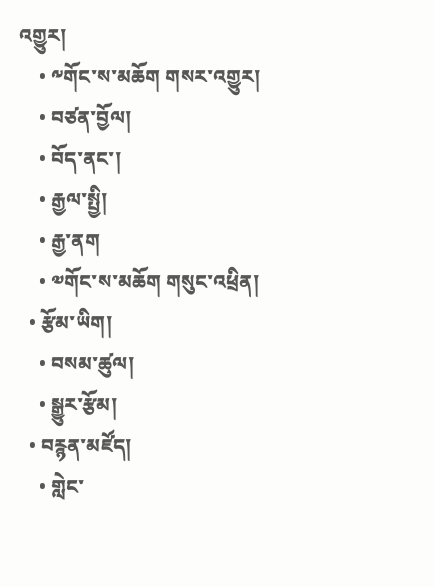འགྱུར།
    • ༸གོང་ས་མཆོག གསར་འགྱུར།
    • བཙན་བྱོལ།
    • བོད་ནང་།
    • རྒྱལ་སྤྱི།
    • རྒྱ་ནག
    • ༧གོང་ས་མཆོག གསུང་འཕྲིན།
  • རྩོམ་ཡིག།
    • བསམ་ཚུལ།
    • སྒྱུར་རྩོམ།
  • བརྙན་མཛོད།
    • གླེང་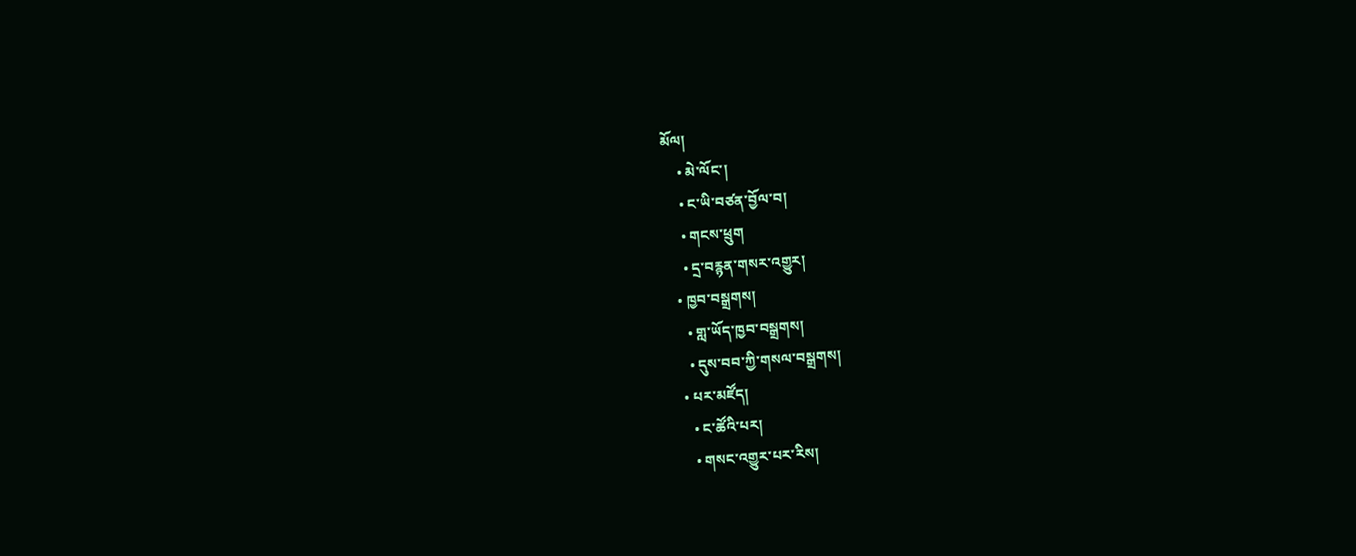མོལ།
    • མེ་ལོང་།
    • ང་ཡི་བཙན་བྱོལ་བ།
    • གངས་ཕྲུག
    • དྲ་བརྙན་གསར་འགྱུར།
  • ཁྱབ་བསྒྲགས།
    • གླ་ཡོད་ཁྱབ་བསྒྲགས།
    • དུས་བབ་ཀྱི་གསལ་བསྒྲགས།
  • པར་མཛོད།
    • ང་ཚོའི་པར།
    • གསང་འགྱུར་པར་རིས།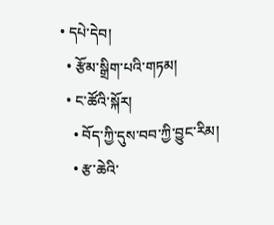• དཔེ་དེབ།
  • རྩོམ་སྒྲིག་པའི་གཏམ།
  • ང་ཚོའི་སྐོར།
    • བོད་ཀྱི་དུས་བབ་ཀྱི་བྱུང་རིམ།
    • རྩ་ཆེའི་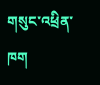གསུང་འཕྲིན་ཁག